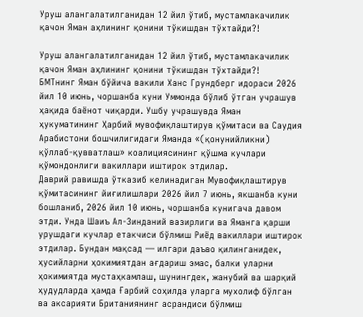Уруш алангалатилганидан 12 йил ўтиб, мустамлакачилик қачон Яман аҳлининг қонини тўкишдан тўхтайди?!

Уруш алангалатилганидан 12 йил ўтиб, мустамлакачилик қачон Яман аҳлининг қонини тўкишдан тўхтайди?!
БМТнинг Яман бўйича вакили Ханс Грундберг идораси 2026 йил 10 июнь, чоршанба куни Уммонда бўлиб ўтган учрашув ҳақида баёнот чиқарди. Ушбу учрашувда Яман ҳукуматининг Ҳарбий мувофиқлаштирув қўмитаси ва Саудия Арабистони бошчилигидаги Яманда «(қонунийликни) қўллаб-қувватлаш» коалициясининг қўшма кучлари қўмондонлиги вакиллари иштирок этдилар.
Даврий равишда ўтказиб келинадиган Мувофиқлаштирув қўмитасининг йиғилишлари 2026 йил 7 июнь, якшанба куни бошланиб, 2026 йил 10 июнь, чоршанба кунигача давом этди. Унда Шаиъ Ал-Зинданий вазирлиги ва Яманга қарши урушдаги кучлар етакчиси бўлмиш Риёд вакиллари иштирок этдилар. Бундан мақсад — илгари даъво қилинганидек, ҳусийларни ҳокимиятдан ағдариш эмас, балки уларни ҳокимиятда мустаҳкамлаш, шунингдек, жанубий ва шарқий ҳудудларда ҳамда Ғарбий соҳилда уларга мухолиф бўлган ва аксарияти Британиянинг асрандиси бўлмиш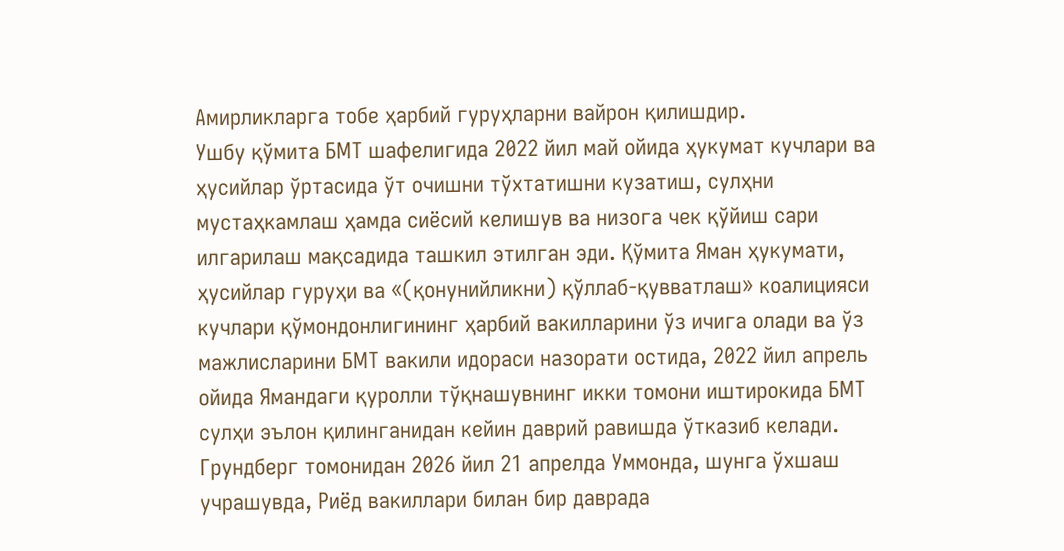Амирликларга тобе ҳарбий гуруҳларни вайрон қилишдир.
Ушбу қўмита БМТ шафелигида 2022 йил май ойида ҳукумат кучлари ва ҳусийлар ўртасида ўт очишни тўхтатишни кузатиш, сулҳни мустаҳкамлаш ҳамда сиёсий келишув ва низога чек қўйиш сари илгарилаш мақсадида ташкил этилган эди. Қўмита Яман ҳукумати, ҳусийлар гуруҳи ва «(қонунийликни) қўллаб-қувватлаш» коалицияси кучлари қўмондонлигининг ҳарбий вакилларини ўз ичига олади ва ўз мажлисларини БМТ вакили идораси назорати остида, 2022 йил апрель ойида Ямандаги қуролли тўқнашувнинг икки томони иштирокида БМТ сулҳи эълон қилинганидан кейин даврий равишда ўтказиб келади.
Грундберг томонидан 2026 йил 21 апрелда Уммонда, шунга ўхшаш учрашувда, Риёд вакиллари билан бир даврада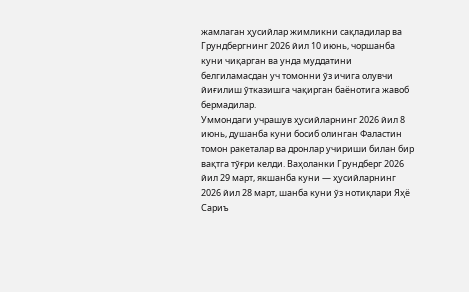жамлаган ҳусийлар жимликни сақладилар ва Грундбергнинг 2026 йил 10 июнь, чоршанба куни чиқарган ва унда муддатини белгиламасдан уч томонни ўз ичига олувчи йиғилиш ўтказишга чақирган баёнотига жавоб бермадилар.
Уммондаги учрашув ҳусийларнинг 2026 йил 8 июнь, душанба куни босиб олинган Фаластин томон ракеталар ва дронлар учириши билан бир вақтга тўғри келди. Ваҳоланки Грундберг 2026 йил 29 март, якшанба куни — ҳусийларнинг 2026 йил 28 март, шанба куни ўз нотиқлари Яҳё Сариъ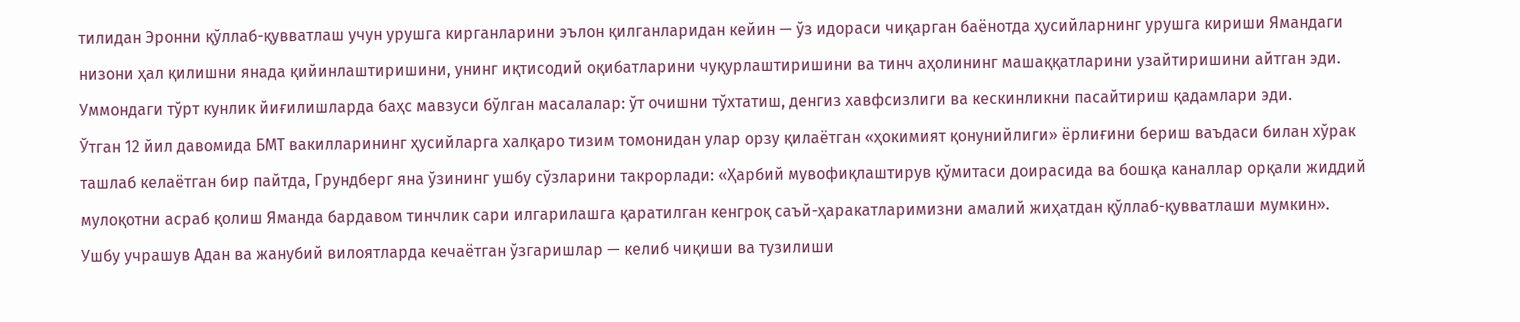тилидан Эронни қўллаб-қувватлаш учун урушга кирганларини эълон қилганларидан кейин — ўз идораси чиқарган баёнотда ҳусийларнинг урушга кириши Ямандаги низони ҳал қилишни янада қийинлаштиришини, унинг иқтисодий оқибатларини чуқурлаштиришини ва тинч аҳолининг машаққатларини узайтиришини айтган эди. Уммондаги тўрт кунлик йиғилишларда баҳс мавзуси бўлган масалалар: ўт очишни тўхтатиш, денгиз хавфсизлиги ва кескинликни пасайтириш қадамлари эди.
Ўтган 12 йил давомида БМТ вакилларининг ҳусийларга халқаро тизим томонидан улар орзу қилаётган «ҳокимият қонунийлиги» ёрлиғини бериш ваъдаси билан хўрак ташлаб келаётган бир пайтда, Грундберг яна ўзининг ушбу сўзларини такрорлади: «Ҳарбий мувофиқлаштирув қўмитаси доирасида ва бошқа каналлар орқали жиддий мулоқотни асраб қолиш Яманда бардавом тинчлик сари илгарилашга қаратилган кенгроқ саъй-ҳаракатларимизни амалий жиҳатдан қўллаб-қувватлаши мумкин».
Ушбу учрашув Адан ва жанубий вилоятларда кечаётган ўзгаришлар — келиб чиқиши ва тузилиши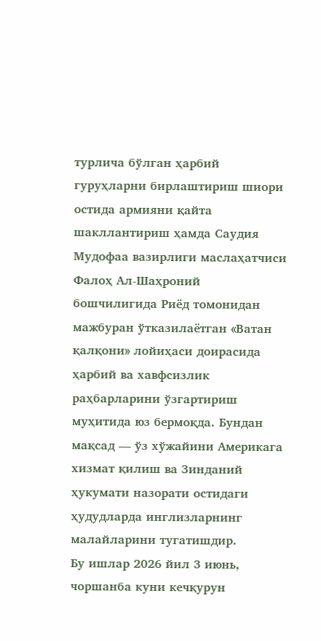турлича бўлган ҳарбий гуруҳларни бирлаштириш шиори остида армияни қайта шакллантириш ҳамда Саудия Мудофаа вазирлиги маслаҳатчиси Фалоҳ Ал-Шаҳроний бошчилигида Риёд томонидан мажбуран ўтказилаётган «Ватан қалқони» лойиҳаси доирасида ҳарбий ва хавфсизлик раҳбарларини ўзгартириш муҳитида юз бермоқда. Бундан мақсад — ўз хўжайини Америкага хизмат қилиш ва Зинданий ҳукумати назорати остидаги ҳудудларда инглизларнинг малайларини тугатишдир.
Бу ишлар 2026 йил 3 июнь, чоршанба куни кечқурун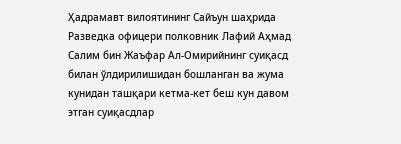Ҳадрамавт вилоятининг Сайъун шаҳрида Разведка офицери полковник Лафий Аҳмад Салим бин Жаъфар Ал-Омирийнинг суиқасд билан ўлдирилишидан бошланган ва жума кунидан ташқари кетма-кет беш кун давом этган суиқасдлар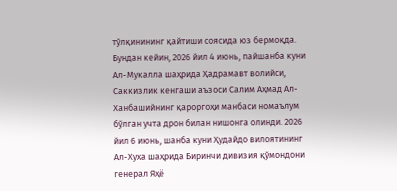тўлқинининг қайтиши соясида юз бермоқда. Бундан кейин, 2026 йил 4 июнь, пайшанба куни Ал-Мукалла шаҳрида Ҳадрамавт волийси, Саккизлик кенгаши аъзоси Салим Аҳмад Ал-Ханбашийнинг қароргоҳи манбаси номаълум бўлган учта дрон билан нишонга олинди. 2026 йил 6 июнь, шанба куни Ҳудайдо вилоятининг Ал-Хуха шаҳрида Биринчи дивизия қўмондони генерал Яҳё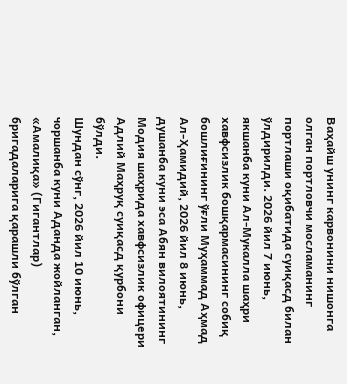Ваҳайш унинг карвонини нишонга олган портловчи мосламанинг портлаши оқибатида суиқасд билан ўлдирилди. 2026 йил 7 июнь, якшанба куни Ал-Мукалла шаҳри хавфсизлик бошқармасининг собиқ бошлиғининг ўғли Муҳаммад Аҳмад Ал-Ҳамидий, 2026 йил 8 июнь, душанба куни эса Абян вилоятининг Модия шаҳрида хавфсизлик офицери Адлий Маҳруқ суиқасд қурбони бўлди.
Шундан сўнг, 2026 йил 10 июнь, чоршанба куни Аданда жойланган, «Амалиқа» (Гигантлар) бригадаларига қарашли бўлган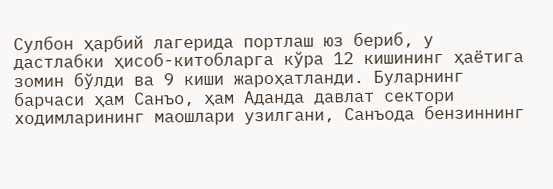Сулбон ҳарбий лагерида портлаш юз бериб, у дастлабки ҳисоб-китобларга кўра 12 кишининг ҳаётига зомин бўлди ва 9 киши жароҳатланди. Буларнинг барчаси ҳам Санъо, ҳам Аданда давлат сектори ходимларининг маошлари узилгани, Санъода бензиннинг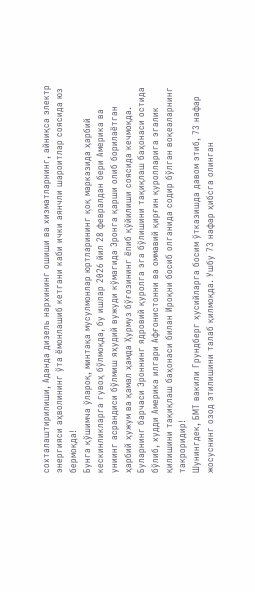сохталаштирилиши, Аданда дизель нархининг ошиши ва хизматларнинг, айниқса электр энергияси аҳволининг ўта ёмонлашиб кетгани каби ички аянчли шароитлар соясида юз бермоқда!
Бунга қўшимча ўлароқ, минтақа мусулмонлар юртларининг қоқ марказида ҳарбий кескинликларга гувоҳ бўлмоқда, бу ишлар 2026 йил 28 февралдан бери Америка ва униинг асрандиси бўлмиш яҳудий вужуди кўмагида Эронга қарши олиб борилаётган ҳарбий ҳужум ва қамал ҳамда Ҳурмуз бўғозининг ёпиб қўйилиши соясида кечмоқда. Буларнинг барчаси Эроннинг ядровий қуролга эга бўлишини тақиқлаш баҳонаси остида бўлиб, худди Америка илгари Афғонистонни ва оммавий қирғин қуролларига эгалик қилишини тақиқлаш баҳонаси билан Ироқни босиб олганида содир бўлган воқеаларнинг такроридир!
Шунингдек, БМТ вакили Грундберг ҳусийларга босим ўтказишда давом этиб, 73 нафар жосуснинг озод этилишини талаб қилмоқда. Ушбу 73 нафар ҳибсга олинган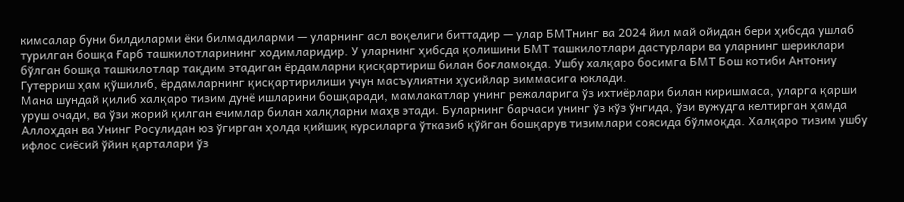кимсалар буни билдиларми ёки билмадиларми — уларнинг асл воқелиги биттадир — улар БМТнинг ва 2024 йил май ойидан бери ҳибсда ушлаб турилган бошқа Ғарб ташкилотларининг ходимларидир. У уларнинг ҳибсда қолишини БМТ ташкилотлари дастурлари ва уларнинг шериклари бўлган бошқа ташкилотлар тақдим этадиган ёрдамларни қисқартириш билан боғламоқда. Ушбу халқаро босимга БМТ Бош котиби Антониу Гутерриш ҳам қўшилиб, ёрдамларнинг қисқартирилиши учун масъулиятни ҳусийлар зиммасига юклади.
Мана шундай қилиб халқаро тизим дунё ишларини бошқаради, мамлакатлар унинг режаларига ўз ихтиёрлари билан киришмаса, уларга қарши уруш очади, ва ўзи жорий қилган ечимлар билан халқларни маҳв этади. Буларнинг барчаси унинг ўз кўз ўнгида, ўзи вужудга келтирган ҳамда Аллоҳдан ва Унинг Росулидан юз ўгирган ҳолда қийшиқ курсиларга ўтказиб қўйган бошқарув тизимлари соясида бўлмоқда. Халқаро тизим ушбу ифлос сиёсий ўйин қарталари ўз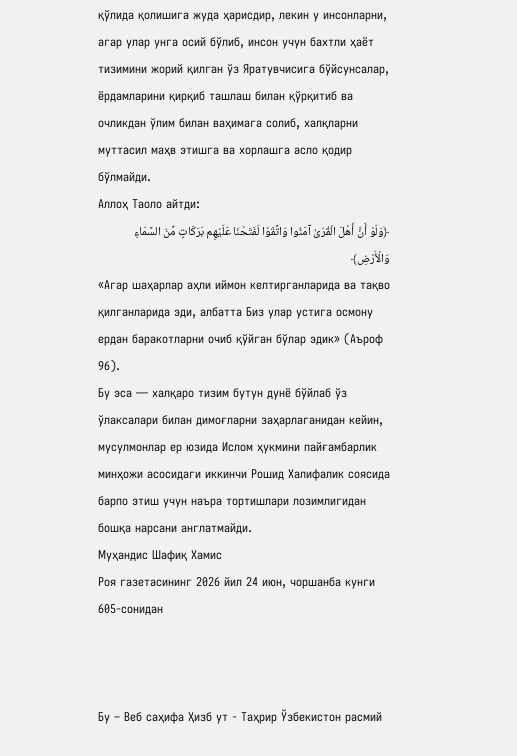қўлида қолишига жуда ҳарисдир, лекин у инсонларни, агар улар унга осий бўлиб, инсон учун бахтли ҳаёт тизимини жорий қилган ўз Яратувчисига бўйсунсалар, ёрдамларини қирқиб ташлаш билан қўрқитиб ва очликдан ўлим билан ваҳимага солиб, халқларни муттасил маҳв этишга ва хорлашга асло қодир бўлмайди.
Аллоҳ Таоло айтди:
﴿وَلَوْ أَنَّ أَهْلَ الْقُرَىٰ آمَنُوا وَاتَّقَوْا لَفَتَحْنَا عَلَيْهِم بَرَكَاتٍ مِّنَ السَّمَاءِ وَالْأَرْضِ﴾
«Агар шаҳарлар аҳли иймон келтирганларида ва тақво қилганларида эди, албатта Биз улар устига осмону ердан баракотларни очиб қўйган бўлар эдик» (Аъроф 96).
Бу эса — халқаро тизим бутун дунё бўйлаб ўз ўлаксалари билан димоғларни заҳарлаганидан кейин, мусулмонлар ер юзида Ислом ҳукмини пайғамбарлик минҳожи асосидаги иккинчи Рошид Халифалик соясида барпо этиш учун наъра тортишлари лозимлигидан бошқа нарсани англатмайди.
Муҳандис Шафиқ Хамис
Роя газетасининг 2026 йил 24 июн, чоршанба кунги 605-сонидан



Бу – Веб саҳифа Ҳизб ут - Таҳрир Ўзбекистон расмий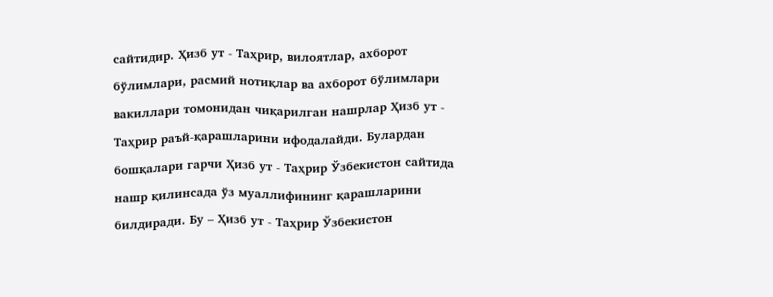сайтидир. Ҳизб ут - Таҳрир, вилоятлар, ахборот бўлимлари, расмий нотиқлар ва ахборот бўлимлари вакиллари томонидан чиқарилган нашрлар Ҳизб ут - Таҳрир раъй-қарашларини ифодалайди. Булардан бошқалари гарчи Ҳизб ут - Таҳрир Ўзбекистон сайтида нашр қилинсада ўз муаллифининг қарашларини билдиради. Бу – Ҳизб ут - Таҳрир Ўзбекистон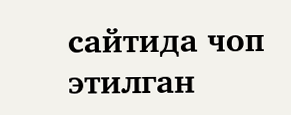сайтида чоп этилган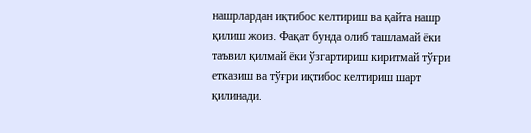нашрлардан иқтибос келтириш ва қайта нашр қилиш жоиз. Фақат бунда олиб ташламай ёки таъвил қилмай ёки ўзгартириш киритмай тўғри етказиш ва тўғри иқтибос келтириш шарт қилинади.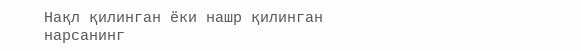Нақл қилинган ёки нашр қилинган нарсанинг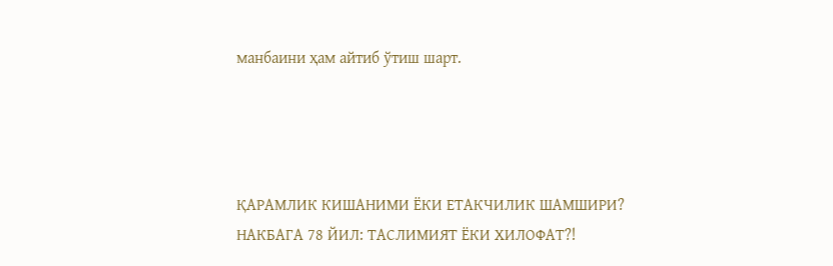манбаини ҳам айтиб ўтиш шарт.




ҚАРАМЛИК КИШАНИМИ ЁКИ ЕТАКЧИЛИК ШАМШИРИ?
НАКБАГА 78 ЙИЛ: ТАСЛИМИЯТ ЁКИ ХИЛОФАТ?!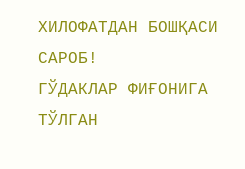ХИЛОФАТДАН БОШҚАСИ САРОБ!
ГЎДАКЛАР ФИҒОНИГА ТЎЛГАН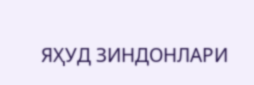ЯҲУД ЗИНДОНЛАРИ